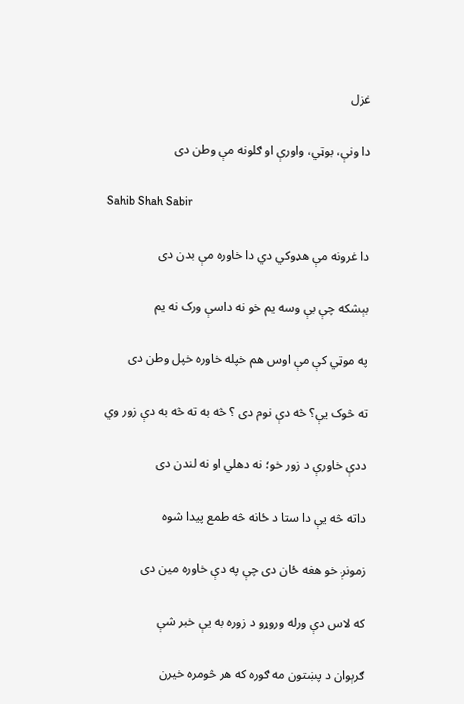غزل

دا ونې، بوټي، واورې او ګلونه مې وطن دى

Sahib Shah Sabir

دا غرونه مې هډوکي دي دا خاوره مې بدن دى

بېشکه چې بې وسه يم خو نه داسې ورک نه يم

په موټي کې مې اوس هم خپله خاوره خپل وطن دى

ته څوک يې؟ څه دې نوم دى ؟ څه به ته څه به دې زور وي

ددې خاورې د زور خو؛ نه دهلي او نه لندن دى

داته څه يې دا ستا د ځانه څه طمع پيدا شوه

زمونږ خو هغه ځان دى چې په دې خاوره مين دى

که لاس دې ورله وروړو د زوره به يې خبر شې

ګرېوان د پښتون مه ګوره که هر څومره خيرن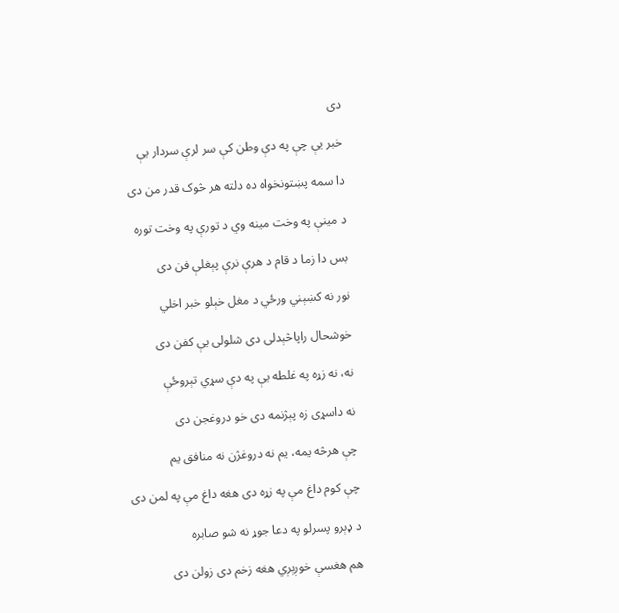دى

خبر يې چې په دې وطن کې سر لرې سردار يې

دا سمه پښتونخواه ده دلته هر څوک قدر من دى

د مينې په وخت مينه وي د تورې په وخت توره

بس دا زما د قام د هرې نرې پېغلې فن دى

نور نه کښېني ورځي د مغل خېلو خبر اخلي

خوشحال راپاڅېدلى دى شلولى يې کفن دى

نه، نه زړه په غلطه يې په دې سړي تېروځې

نه داسړى زه پېژنمه دى خو دروغجن دى

چې هرڅه يمه، يم نه دروغژن نه منافق يم

چې کوم داغ مې په زړه دى هغه داغ مې په لمن دى

د ډېرو پسرلو په دعا جوړ نه شو صابره

هم هغسې خوږېږي هغه زخم دى زولن دى